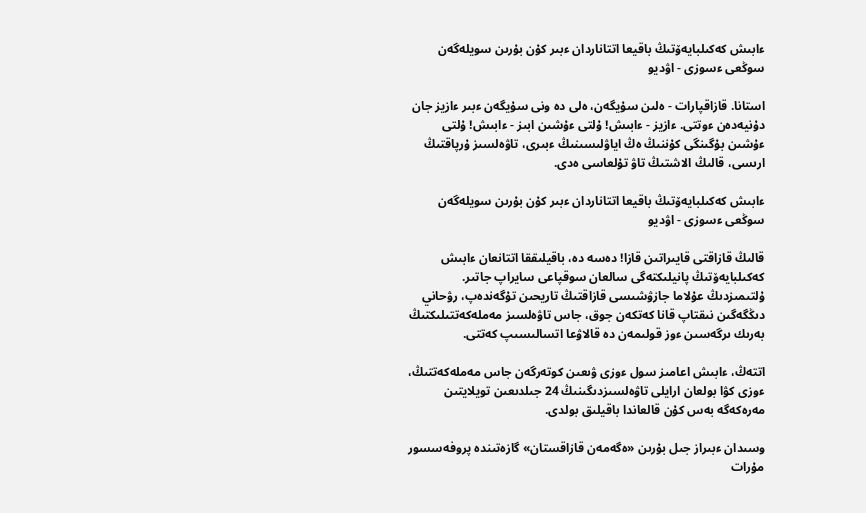ءابىش كەكىلبايەۆتىڭ باقيعا اتتاناردان ءبىر كۇن بۇرىن سويلەگەن سوڭعى ءسوزى - اۋديو

استانا. قازاقپارات - ەلىن سۇيگەن، ەلى دە ونى سۇيگەن ءبىر ءازيز جان دۇنيەدەن ءوتتى. ءازيز - ءابىش! ۇلتى ءۇشىن ابىز - ءابىش! ۇلتى ءۇشىن بۇگىنگى كۇننىڭ ەڭ اياۋلىسىنىڭ ءبىرى، تاۋەلسىز ۇرپاقتىڭ ارىسى، قالىڭ الاشتىڭ تاۋ تۇلعاسى ەدى.

ءابىش كەكىلبايەۆتىڭ باقيعا اتتاناردان ءبىر كۇن بۇرىن سويلەگەن سوڭعى ءسوزى - اۋديو

قالىڭ قازاقتى قايىراتىن قازا! دەسە دە، باقيلىققا اتتانعان ءابىش كەكىلبايەۆتىڭ پانيلىكتەگى سالعان سوقپاعى سايراپ جاتىر. ۇلتىمىزدىڭ عۇلاما جازۋشىسى قازاقتىڭ تاريحىن تۇگەندەپ، رۋحاني دىڭگەگىن نىقتاپ قانا كەتكەن جوق، جاس تاۋەلسىز مەملەكەتتىلىكتىڭ بەرىك ىرگەسىن ءوز قولىمەن دە قالاۋعا اتسالىسىپ كەتتى.

اتتەڭ، ءابىش اعامىز سول ءوزى ۋىعىن كوتەرگەن جاس مەملەكەتتىڭ، ءوزى كۋا بولعان ارايلى تاۋەلسىزدىگىنىڭ 24 جىلدىعىن تويلايتىن مەرەكەگە بەس كۇن قالعاندا باقيلىق بولدى.

وسىدان ءبىراز جىل بۇرىن «ەگەمەن قازاقستان» گازەتىندە پروفەسسور مۇرات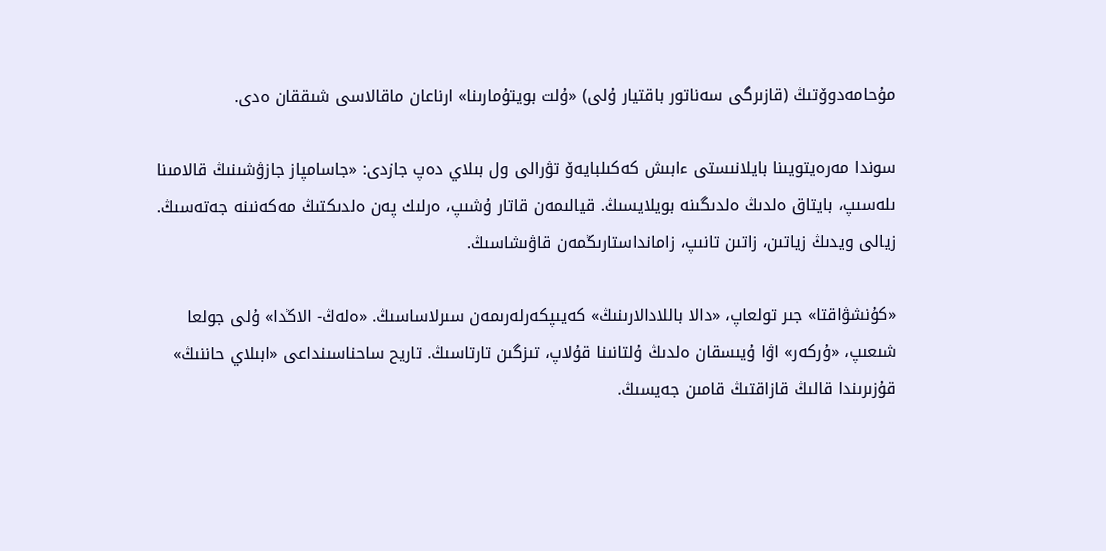مۇحامەدوۆتىڭ (قازىرگى سەناتور باقتيار ۇلى) «ۇلت بويتۇمارىنا» ارناعان ماقالاسى شىققان ەدى.

سوندا مەرەيتويىنا بايلانىستى ءابىش كەكىلبايەۆ تۋرالى ول بىلاي دەپ جازدى: «جاسامپاز جازۋشىنىڭ قالامىنا ىلەسىپ، بايتاق ەلدىڭ ەلدىگىنە بويلايسىڭ. قيالىمەن قاتار ۇشىپ، ەرلىك پەن ەلدىكتىڭ مەكەنىنە جەتەسىڭ. زيالى ويدىڭ زياتىن، زاتىن تانىپ، زامانداستارىڭمەن قاۋىشاسىڭ.

«كۇنشۋاقتا» جىر تولعاپ، «دالا باللادالارىنىڭ» كەيىپكەرلەرىمەن سىرلاساسىڭ. «ەلەڭ- الاڭدا» ۇلى جولعا شىعىپ، «ۇركەر» اۋا ۇيىسقان ەلدىڭ ۇلتانىنا قۇلاپ، تىزگىن تارتاسىڭ. تاريح ساحناسىنداعى «ابىلاي حاننىڭ» قۇزىرىندا قالىڭ قازاقتىڭ قامىن جەيسىڭ.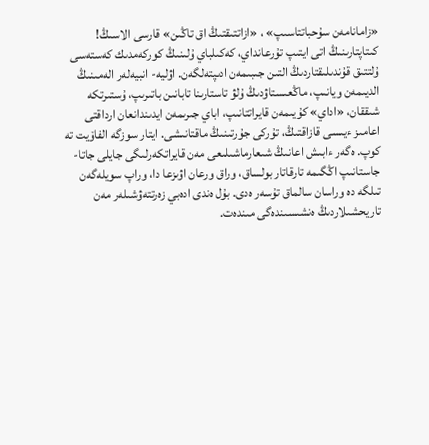«زامانامەن سۇحباتتاسىپ» ، «ازاتتىقتىڭ اق تاڭىن» قارسى الاسىڭ! كىتاپتارىنىڭ اتى ايتىپ تۇرعانداي، كەكىلباي ۇلىنىڭ كوركەمدىك كەستەسى ۇلتتىق قۇندىلىقتاردىڭ التىن جىبىمەن ادىپتەلگەن. اۋليە- انبيەلەر الەمىنىڭ الديىمەن ويانىپ، ماڭعىستاۋدىڭ ۇلۋ تاستارىنا تابانىن باتىرىپ، ۇستىرتكە شىققان، «اداي» كۇيىمەن قايراتتانىپ، اباي جىرىمەن ايدىندانعان ارداقتى اعامىز ءيىسى قازاقتىڭ، تۇركى جۇرتىنىڭ ماقتانىشى. ايتار سوزگە الفاۆيت تە كوپ. ەگەر ءابىش اعانىڭ شىعارماشىلىعى مەن قايراتكەرلىگى جايلى جاتا- جاستانىپ اڭگىمە تارقاتار بولساق، وراق ورعان اۋىزعا دا، وراپ سويلەگەن تىلگە دە وراسان سالماق تۇسەر ەدى. بۇل ەندى ادەبي زەرتتەۋشىلەر مەن تاريحشىلاردىڭ ەنشىسىندەگى مىندەت.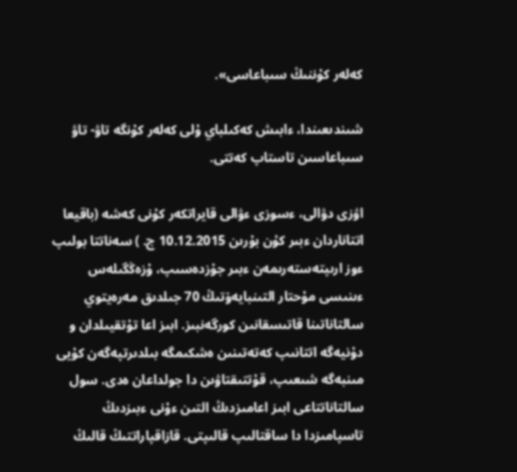كەلەر كۇننىڭ سىباعاسى».

شىندىعىندا، ءابىش كەكىلباي ۇلى كەلەر كۇنگە تاۋ- تاۋ سىباعاسىن تاستاپ كەتتى.

اۋزى دۋالى، ءسوزى ءۋالى قايراتكەر كۇنى كەشە (باقيعا اتتاناردان ءبىر كۇن بۇرىن 10.12.2015 ج. ) سەناتتا بولىپ ءوز ارىپتەستەرىمەن ءبىر جۇزدەسىپ، ۇزەڭگىلەس ءىنىسى مۇحتار التىنبايەۆتىڭ 70 جىلدىق مەرەيتوي سالتاناتىنا قاتىسقانىن كورگەنبىز. ابىز اعا تۇتقيىلدان و دۇنيەگە اتتانىپ كەتەتىنىن ەشكىمگە بىلدىرتپەگەن كۇيى مىنبەگە شىعىپ، قۇتتىقتاۋىن دا جولداعان ەدى. سول سالتاناتتاعى ابىز اعامىزدىڭ التىن ءۇنى ءبىزدىڭ تاسپامىزدا دا ساقتالىپ قالىپتى. قازاقپاراتتىڭ قالىڭ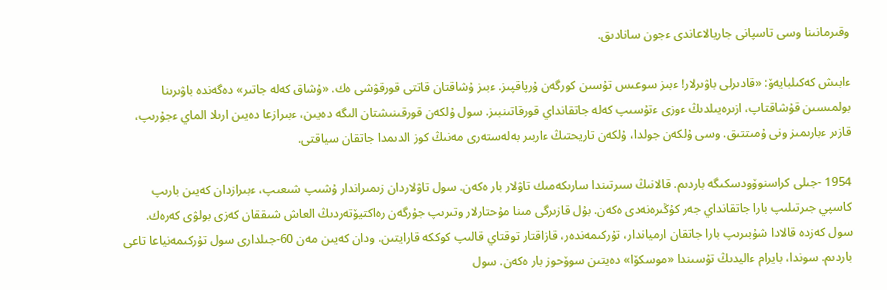وقىرمانىنا وسى تاسپانى جاريالاعاندى ءجون سانادىق.

ءابىش كەكىلبايەۆ: «قادىرلى باۋىرلار! ءبىز سوعىس تۇسىن كورگەن ۇرپاقپىز. ءبىز ۇشاقتان قاتتى قورقۋشى ەك. «ۇشاق كەلە جاتىر» دەگەندە باۋىرىنا بولمىسىن قۇشاقتاپ، ازىرەيىلدىڭ ءوزى ءتۇسىپ كەلە جاتقانداي قورقاتىنبىز. سول ۇلكەن قورقىنىشتان الىگە دەيىن، ءبىرازعا دەيىن ارىلا الماي ءجۇرىپ، قازىر ءبارىمىز ونى ۇمىتتىق. وسى ۇلكەن جولدا، ۇلكەن تاريحتىڭ ءاربىر بەلەستەرى مەنىڭ كوز الدىمدا جاتقان سياقتى.

1954 -جىلى كراسنوۆودسكىگە باردىم. قالانىڭ سىرتىندا سارىكەمىك تاۋلار بار ەكەن. سول تاۋلاردان زىمىراندار ۇشىپ شىعىپ، ءبىرازدان كەيىن بارىپ كاسپي جىرتىلىپ بارا جاتقانداي جەر كۇڭىرەنەدى ەكەن. بۇل قازىرگى مىنا مۇحتارلار وتىرىپ جۇرگەن رەاكتيۆتەردىڭ العاش شىققان كەزى بولۋى كەرەك. سول كەزدە قالادا شۇبىرىپ بارا جاتقان ارمياندار، تۇركىمەندەر، قازاقتار توقتاي قالىپ كوككە قارايتىن. ودان كەيىن مەن 60-جىلدارى سول تۇركىمەنياعا تاعى باردىم. سوندا، بايرام ءاليدىڭ تۇسىندا «موسكۆا» دەيتىن سوۆحوز بار ەكەن. سول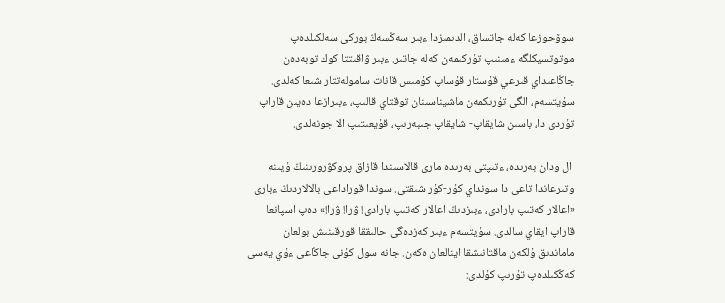سوۆحوزعا كەلە جاتساق، الدىمىزدا ءبىر سەڭسەڭ بوركى سەلكىلدەپ موتوتسيكلگە ءمىنىپ تۇركىمەن كەلە جاتىر. ءبىر ۋاقىتتا كوك توبەدەن جاڭاعىداي قىرعي قۇستار قۇساپ كۇمىس قانات سامولەتتار شىعا كەلدى. سۇيتسەم، الگى تۇرىكمەن ماشيناسىنان توقتاي قالىپ، ءبىرازعا دەيىن قاراپ تۇردى دا، باسىن شايقاپ- شايقاپ جىبەرىپ، قۇيعىتىپ الا جونەلدى.

 ال ودان بەرىدە، ءتىپتى بەرىدە مارى قالاسىندا قازاق پروكۋرورىنىڭ ۇيىنە وتىرعاندا تاعى دا سونداي كۇر-كۇر شىقتى. سوندا قوراداعى بالالاردىڭ ءبارى «اعالار كەتىپ بارادى، ءبىزدىڭ اعالار كەتىپ بارادى! ۋرا! ۋرا!» دەپ اسپانعا قاراپ ايقاي سالدى. سۇيتسەم ءبىر كەزدەگى حالىققا قورقىنىش بولعان ماماندىق ۇلكەن ماقتانىشقا اينالعان ەكەن. جانە سول كۇنى جاڭاعى ءۇي يەسى كەڭكىلدەپ تۇرىپ كۇلدى: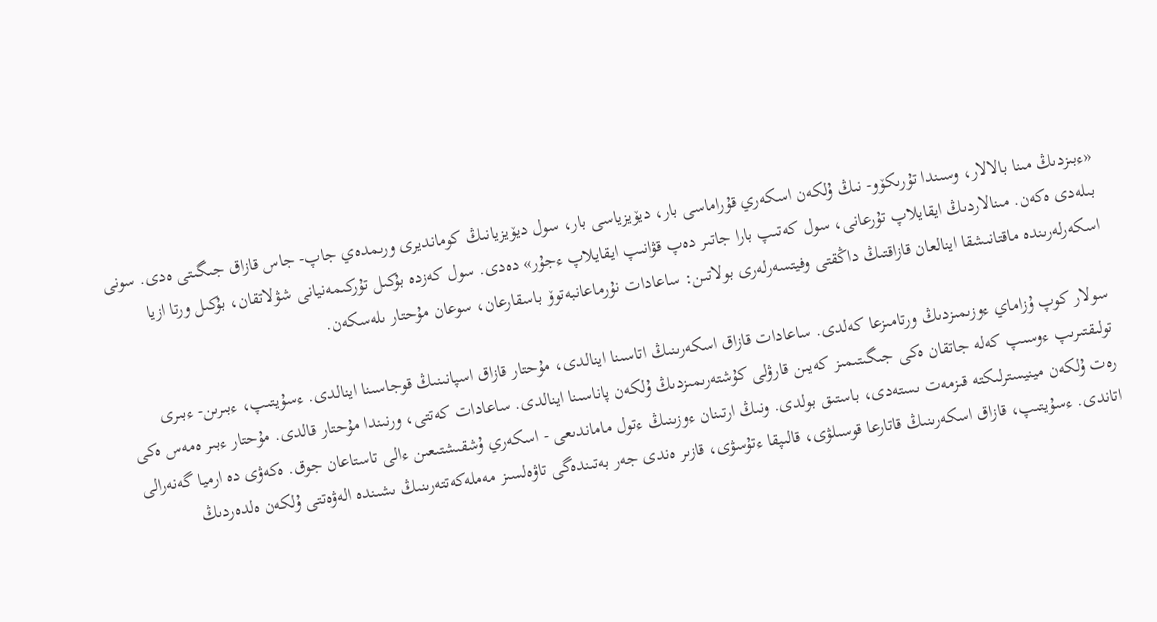«ءبىزدىڭ مىنا بالالار، وسىندا تۇرىكۆو- نىڭ ۇلكەن اسكەري قۇراماسى بار، ديۆيزياسى بار، سول ديۆيزيانىڭ كومانديرى ورىمدەي جاپ- جاس قازاق جىگىتى ەدى. سونى بىلەدى ەكەن. مىنالاردىڭ ايقايلاپ تۇرعانى، سول كەتىپ بارا جاتىر دەپ قۋانىپ ايقايلاپ ءجۇر» دەدى. سول كەزدە بۇكىل تۇركىمەنيانى شۋلاتقان، بۇكىل ورتا ازيا اسكەرلەرىندە ماقتانىشقا اينالعان قازاقتىڭ داڭقتى وفيتسەرلەرى بولاتىن: ساعادات نۇرماعانبەتوۆ باسقارعان، سوعان مۇحتار ىلەسكەن.

سولار كوپ ۇزاماي ءوزىمىزدىڭ ورتامىزعا كەلدى. ساعادات قازاق اسكەرىنىڭ اتاسىنا اينالدى، مۇحتار قازاق اسپانىنىڭ قوجاسىنا اينالدى. ءسۇيتىپ، ءبىرىن- ءبىرى تولىقتىرىپ ءوسىپ كەلە جاتقان ەكى جىگىتىمىز كەيىن قارۋلى كۇشتەرىمىزدىڭ ۇلكەن پاناسىنا اينالدى. ساعادات كەتتى، ورنىندا مۇحتار قالدى. مۇحتار ءبىر ەمەس ەكى رەت ۇلكەن مينيسترلىكتە قىزمەت ىستەدى، باستىق بولدى. ونىڭ ارتىنان ءوزىنىڭ ءتول ماماندىعى - اسكەري ۇشقىشتىعىن ءالى تاستاعان جوق. ەكەۋى دە ارميا گەنەرالى اتاندى. ءسۇيتىپ، قازاق اسكەرىنىڭ قاتارعا قوسىلۋى، قالىپقا ءتۇسۋى، قازىر ەندى جەر بەتىندەگى تاۋەلسىز مەملەكەتتەرىنىڭ ىشىندە الەۋەتتى ۇلكەن ەلدەردىڭ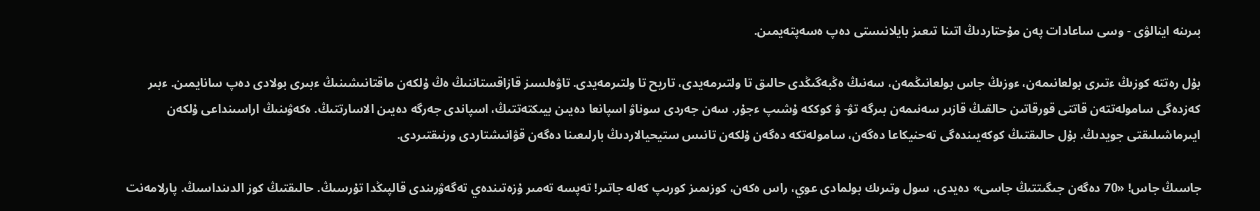بىرىنە اينالۋى - وسى ساعادات پەن مۇحتاردىڭ اتىنا تىعىز بايلانىستى دەپ ەسەپتەيمىن.

بۇل رەتتە كوزىڭ ءتىرى بولعانىمەن، ءوزىڭ جاس بولعانىڭمەن، سەنىڭ ەڭبەگىڭدى حالىق تا ولتىرمەيدى، تاريح تا ولتىرمەيدى. تاۋەلسىز قازاقستاننىڭ ەڭ ۇلكەن ماقتانىشىنىڭ ءبىرى بولادى دەپ سانايمىن. ءبىر كەزدەگى سامولەتتەن قاتتى قورقاتىن حالقىڭ قازىر سەنىمەن بىرگە تۋ- ۋ كوككە ۇشىپ ءجۇر. سەن جەردى سوناۋ اسپانعا دەيىن بيىكتەتتىڭ، اسپاندى جەرگە دەيىن الاسارتتىڭ. ەكەۋىنىڭ اراسىنداعى ۇلكەن ايىرماشىلىقتى جويدىڭ. بۇل حالىقتىڭ كوكەيىندەگى تەحنيكاعا دەگەن، سامولەتكە دەگەن ۇلكەن تانىس ستيحيالاردىڭ بارلىعىنا دەگەن قۋانىشتاردى ورنىقتىردى.

جاسىڭ جاس! «70 دەگەن جىگىتتىڭ جاسى» دەيدى، سول وتىرىك بولمادى عوي، راس ەكەن، كوزىمىز كورىپ كەلە جاتىر! تەپسە تەمىر ۇزەتىندەي تەگەۋرىندى قالپىڭدا تۇرسىڭ. حالىقتىڭ كوز الدىنداسىڭ. پارلامەنت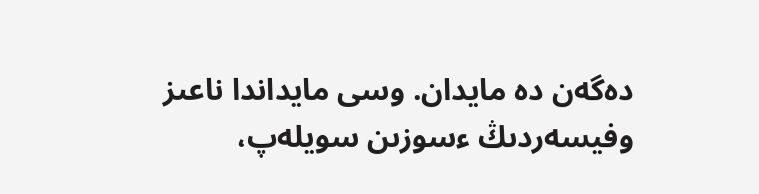دەگەن دە مايدان. وسى مايداندا ناعىز وفيسەردىڭ ءسوزىن سويلەپ،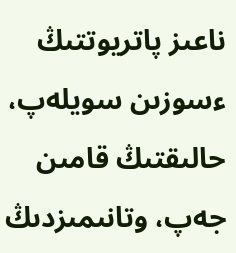ناعىز پاتريوتتىڭ ءسوزىن سويلەپ، حالىقتىڭ قامىن جەپ، وتانىمىزدىڭ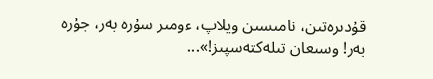قۇدىرەتىن، نامىسىن ويلاپ، ءومىر سۇرە بەر، جۇرە بەر! وسىعان تىلەكتەسپىز!»...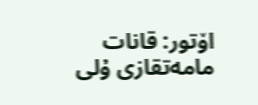اۆتور: قانات مامەتقازى ۇلى